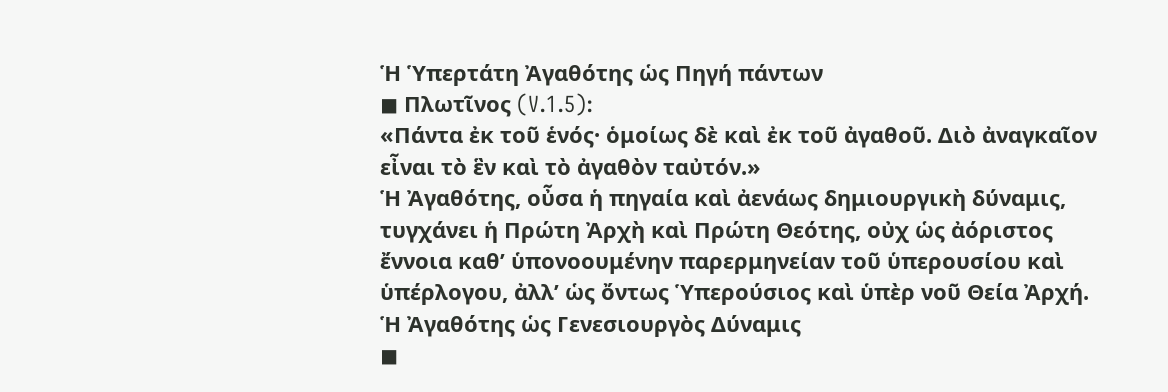Ἡ Ὑπερτάτη Ἀγαθότης ὡς Πηγή πάντων
◼ Πλωτῖνος (V.1.5):
«Πάντα ἐκ τοῦ ἑνός· ὁμοίως δὲ καὶ ἐκ τοῦ ἀγαθοῦ. Διὸ ἀναγκαῖον εἶναι τὸ ἓν καὶ τὸ ἀγαθὸν ταὐτόν.»
Ἡ Ἀγαθότης, οὖσα ἡ πηγαία καὶ ἀενάως δημιουργικὴ δύναμις, τυγχάνει ἡ Πρώτη Ἀρχὴ καὶ Πρώτη Θεότης, οὐχ ὡς ἀόριστος ἔννοια καθ’ ὑπονοουμένην παρερμηνείαν τοῦ ὑπερουσίου καὶ ὑπέρλογου, ἀλλ’ ὡς ὄντως Ὑπερούσιος καὶ ὑπὲρ νοῦ Θεία Ἀρχή.
Ἡ Ἀγαθότης ὡς Γενεσιουργὸς Δύναμις
◼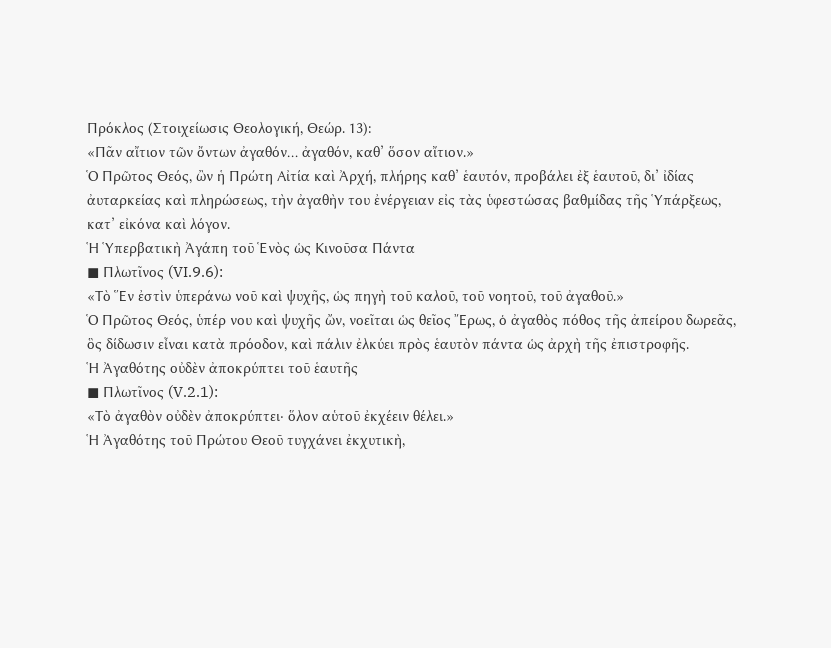Πρόκλος (Στοιχείωσις Θεολογική, Θεώρ. 13):
«Πᾶν αἴτιον τῶν ὄντων ἀγαθόν… ἀγαθόν, καθ’ ὅσον αἴτιον.»
Ὁ Πρῶτος Θεός, ὢν ἡ Πρώτη Αἰτία καὶ Ἀρχή, πλήρης καθ’ ἑαυτόν, προβάλει ἐξ ἑαυτοῦ, δι’ ἰδίας ἀυταρκείας καὶ πληρώσεως, τὴν ἀγαθὴν του ἐνέργειαν εἰς τὰς ὑφεστώσας βαθμίδας τῆς Ὑπάρξεως, κατ’ εἰκόνα καὶ λόγον.
Ἡ Ὑπερβατικὴ Ἀγάπη τοῦ Ἑνὸς ὡς Κινοῦσα Πάντα
◼ Πλωτῖνος (VI.9.6):
«Τὸ Ἕν ἐστὶν ὑπεράνω νοῦ καὶ ψυχῆς, ὡς πηγὴ τοῦ καλοῦ, τοῦ νοητοῦ, τοῦ ἀγαθοῦ.»
Ὁ Πρῶτος Θεός, ὑπέρ νου καὶ ψυχῆς ὤν, νοεῖται ὡς θεῖος Ἔρως, ὁ ἀγαθὸς πόθος τῆς ἀπείρου δωρεᾶς, ὃς δίδωσιν εἶναι κατὰ πρόοδον, καὶ πάλιν ἐλκύει πρὸς ἑαυτὸν πάντα ὡς ἀρχὴ τῆς ἐπιστροφῆς.
Ἡ Ἀγαθότης οὐδὲν ἀποκρύπτει τοῦ ἑαυτῆς
◼ Πλωτῖνος (V.2.1):
«Τὸ ἀγαθὸν οὐδὲν ἀποκρύπτει· ὅλον αὑτοῦ ἐκχέειν θέλει.»
Ἡ Ἀγαθότης τοῦ Πρώτου Θεοῦ τυγχάνει ἐκχυτικὴ,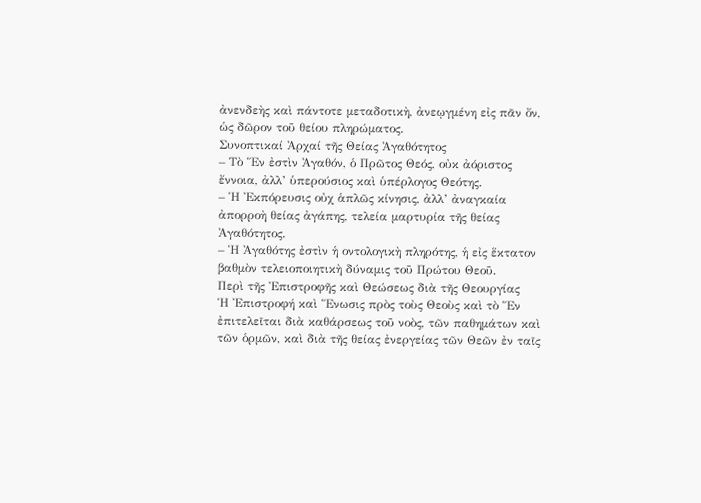ἀνενδεὴς καὶ πάντοτε μεταδοτικὴ, ἀνεῳγμένη εἰς πᾶν ὄν, ὡς δῶρον τοῦ θείου πληρώματος.
Συνοπτικαί Ἀρχαί τῆς Θείας Ἀγαθότητος
– Τὸ Ἕν ἐστὶν Ἀγαθόν, ὁ Πρῶτος Θεός, οὐκ ἀόριστος ἔννοια, ἀλλ’ ὑπερούσιος καὶ ὑπέρλογος Θεότης.
– Ἡ Ἐκπόρευσις οὐχ ἁπλῶς κίνησις, ἀλλ’ ἀναγκαία ἀπορροὴ θείας ἀγάπης, τελεία μαρτυρία τῆς θείας Ἀγαθότητος.
– Ἡ Ἀγαθότης ἐστὶν ἡ οντολογικὴ πληρότης, ἡ εἰς ἕκτατον βαθμὸν τελειοποιητικὴ δύναμις τοῦ Πρώτου Θεοῦ.
Περὶ τῆς Ἐπιστροφῆς καὶ Θεώσεως διὰ τῆς Θεουργίας
Ἡ Ἐπιστροφή καὶ Ἕνωσις πρὸς τοὺς Θεοὺς καὶ τὸ Ἕν ἐπιτελεῖται διὰ καθάρσεως τοῦ νοὸς, τῶν παθημάτων καὶ τῶν ὁρμῶν, καὶ διὰ τῆς θείας ἐνεργείας τῶν Θεῶν ἐν ταῖς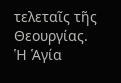τελεταῖς τῆς Θεουργίας.
Ἡ Ἁγία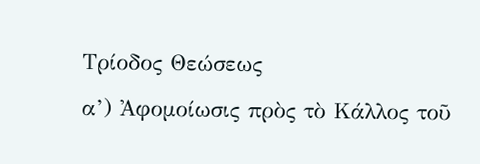Τρίοδος Θεώσεως
α’) Ἀφομοίωσις πρὸς τὸ Κάλλος τοῦ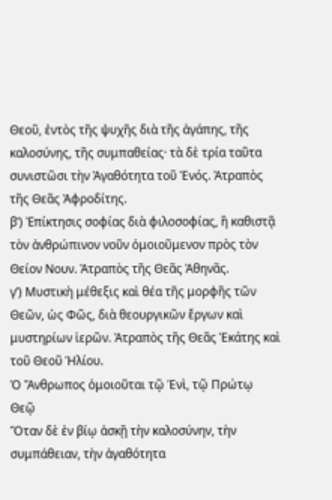Θεοῦ, ἐντὸς τῆς ψυχῆς διὰ τῆς ἀγάπης, τῆς καλοσύνης, τῆς συμπαθείας· τὰ δὲ τρία ταῦτα συνιστῶσι τὴν Ἀγαθότητα τοῦ Ἑνός. Ἀτραπὸς τῆς Θεᾶς Ἀφροδίτης.
β’) Ἐπίκτησις σοφίας διὰ φιλοσοφίας, ἣ καθιστᾷ τὸν ἀνθρώπινον νοῦν ὁμοιοῦμενον πρὸς τὸν Θείον Νουν. Ἀτραπὸς τῆς Θεᾶς Ἀθηνᾶς.
γ’) Μυστικὴ μέθεξις καὶ θέα τῆς μορφῆς τῶν Θεῶν, ὡς Φῶς, διὰ θεουργικῶν ἔργων καὶ μυστηρίων ἱερῶν. Ἀτραπὸς τῆς Θεᾶς Ἑκάτης καὶ τοῦ Θεοῦ Ἡλίου.
Ὁ Ἄνθρωπος ὁμοιοῦται τῷ Ἑνὶ, τῷ Πρώτῳ Θεῷ
Ὅταν δὲ ἐν βίῳ ἀσκῇ τὴν καλοσύνην, τὴν συμπάθειαν, τὴν ἀγαθότητα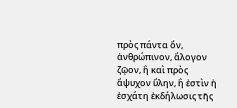πρὸς πάντα ὄν, ἀνθρώπινον, ἄλογον ζῷον, ἢ καὶ πρὸς ἄψυχον ὕλην, ἣ ἐστὶν ἡ ἐσχάτη ἐκδήλωσις τῆς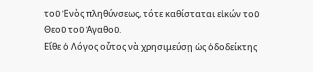τοῦ Ἑνὸς πληθύνσεως, τότε καθίσταται εἰκών τοῦ Θεοῦ τοῦ Ἀγαθοῦ.
Εἴθε ὁ Λόγος οὗτος νὰ χρησιμεύσῃ ὡς ὁδοδείκτης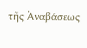τῆς Ἀναβάσεως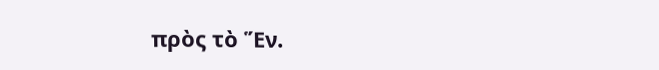πρὸς τὸ Ἕν.